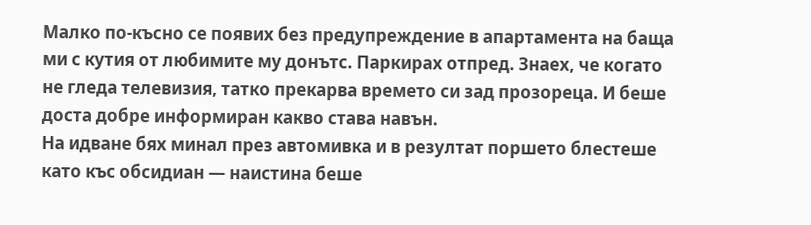Малко по-късно се появих без предупреждение в апартамента на баща ми с кутия от любимите му донътс. Паркирах отпред. Знаех, че когато не гледа телевизия, татко прекарва времето си зад прозореца. И беше доста добре информиран какво става навън.
На идване бях минал през автомивка и в резултат поршето блестеше като къс обсидиан — наистина беше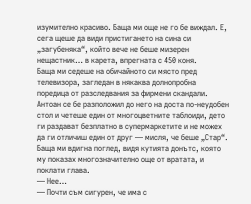изумително красиво. Баща ми още не го бе виждал. Е, сега щеше да види пристигането на сина си „загубеняка“, който вече не беше мизерен нещастник… в карета, впрегната с 450 коня.
Баща ми седеше на обичайното си място пред телевизора, загледан в някаква долнопробна поредица от разследвания за фирмени скандали. Антоан се бе разположил до него на доста по-неудобен стол и четеше един от многоцветните таблоиди, дето ги раздават безплатно в супермаркетите и не можех да ги отличиш един от друг — мисля, че беше „Стар“.
Баща ми вдигна поглед, видя кутията донътс, която му показах многозначително още от вратата, и поклати глава.
— Нее…
— Почти съм сигурен, че има с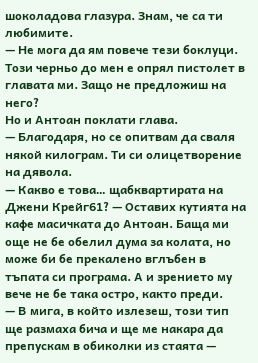шоколадова глазура. Знам, че са ти любимите.
— Не мога да ям повече тези боклуци. Този черньо до мен е опрял пистолет в главата ми. Защо не предложиш на него?
Но и Антоан поклати глава.
— Благодаря, но се опитвам да сваля някой килограм. Ти си олицетворение на дявола.
— Какво е това… щабквартирата на Джени Крейг61? — Оставих кутията на кафе масичката до Антоан. Баща ми още не бе обелил дума за колата, но може би бе прекалено вглъбен в тъпата си програма. А и зрението му вече не бе така остро, както преди.
— В мига, в който излезеш, този тип ще размаха бича и ще ме накара да препускам в обиколки из стаята —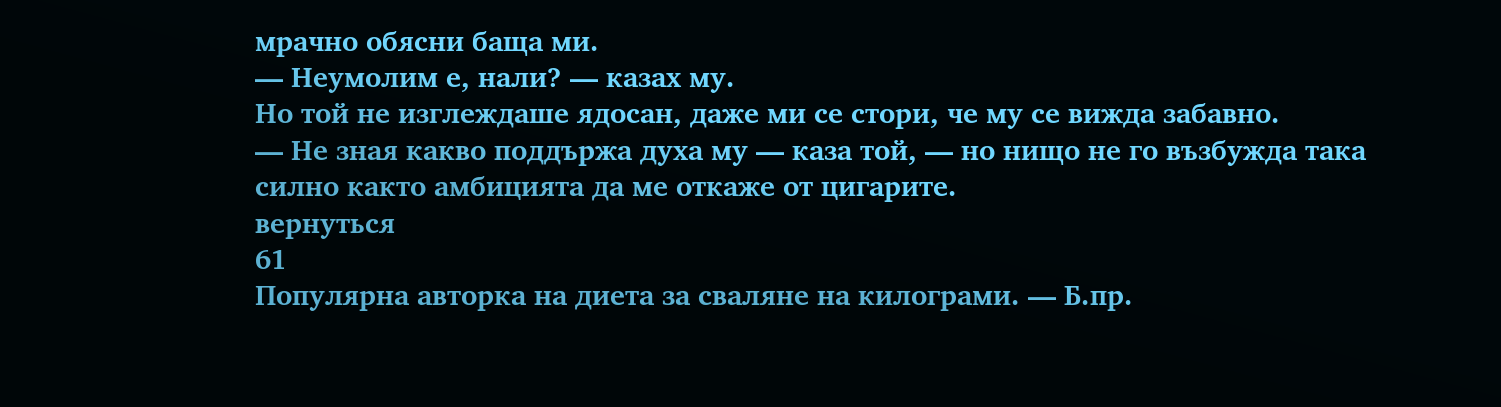мрачно обясни баща ми.
— Неумолим е, нали? — казах му.
Но той не изглеждаше ядосан, даже ми се стори, че му се вижда забавно.
— Не зная какво поддържа духа му — каза той, — но нищо не го възбужда така силно както амбицията да ме откаже от цигарите.
вернуться
61
Популярна авторка на диета за сваляне на килограми. — Б.пр.